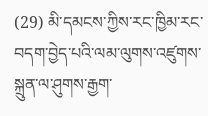(29) མི་དམངས་ཀྱིས་རང་ཁྱིམ་རང་བདག་བྱེད་པའི་ལམ་ལུགས་འཛུགས་སྐྲུན་ལ་ཤུགས་རྒྱག་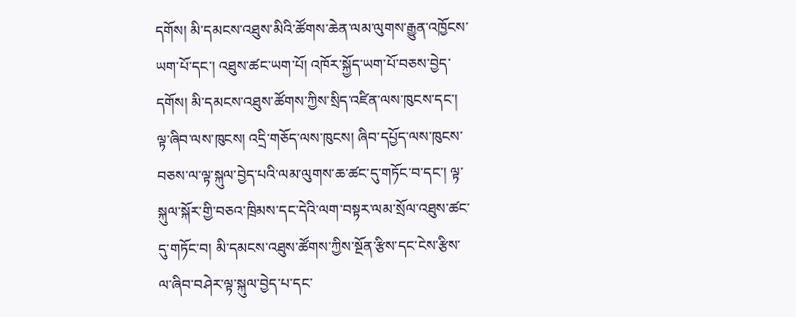དགོས། མི་དམངས་འཐུས་མིའི་ཚོགས་ཆེན་ལམ་ལུགས་རྒྱུན་འཁྱོངས་ཡག་པོ་དང་། འཐུས་ཚང་ཡག་པོ། འཁོར་སྐྱོད་ཡག་པོ་བཅས་བྱེད་དགོས། མི་དམངས་འཐུས་ཚོགས་ཀྱིས་སྲིད་འཛིན་ལས་ཁུངས་དང་། ལྟ་ཞིབ་ལས་ཁུངས། འདྲི་གཅོད་ལས་ཁུངས། ཞིབ་དཔྱོད་ལས་ཁུངས་བཅས་ལ་ལྟ་སྐུལ་བྱེད་པའི་ལམ་ལུགས་ཆ་ཚང་དུ་གཏོང་བ་དང་། ལྟ་སྐུལ་སྐོར་གྱི་བཅའ་ཁྲིམས་དང་དེའི་ལག་བསྟར་ལམ་སྲོལ་འཐུས་ཚང་དུ་གཏོང་བ། མི་དམངས་འཐུས་ཚོགས་ཀྱིས་སྔོན་རྩིས་དང་ངེས་རྩིས་ལ་ཞིབ་བཤེར་ལྟ་སྐུལ་བྱེད་པ་དང་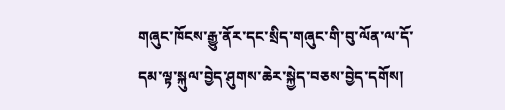གཞུང་ཁོངས་རྒྱུ་ནོར་དང་སྲིད་གཞུང་གི་བུ་ལོན་ལ་དོ་དམ་ལྟ་སྐུལ་བྱེད་ཤུགས་ཆེར་སྐྱེད་བཅས་བྱེད་དགོས།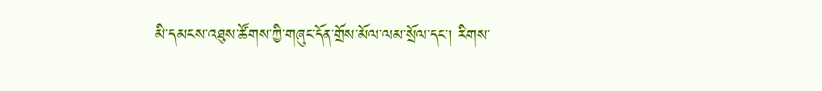མི་དམངས་འཐུས་ཚོགས་ཀྱི་གཞུང་དོན་གྲོས་མོལ་ལམ་སྲོལ་དང་། རིགས་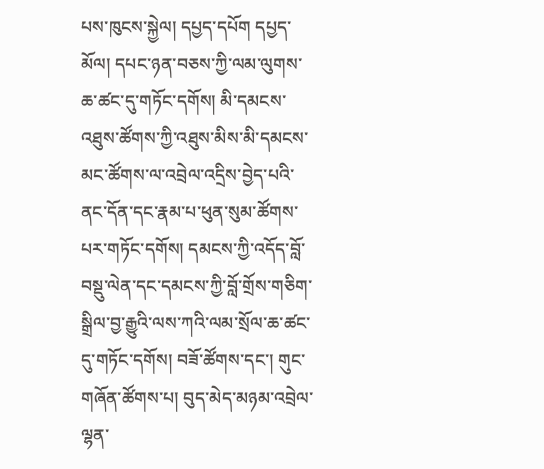པས་ཁུངས་སྐྱེལ། དཔྱད་དཔོག དཔྱད་མོལ། དཔང་ཉན་བཅས་ཀྱི་ལམ་ལུགས་ཆ་ཚང་དུ་གཏོང་དགོས། མི་དམངས་འཐུས་ཚོགས་ཀྱི་འཐུས་མིས་མི་དམངས་མང་ཚོགས་ལ་འབྲེལ་འདྲིས་བྱེད་པའི་ནང་དོན་དང་རྣམ་པ་ཕུན་སུམ་ཚོགས་པར་གཏོང་དགོས། དམངས་ཀྱི་འདོད་བློ་བསྡུ་ལེན་དང་དམངས་ཀྱི་བློ་གྲོས་གཅིག་སྒྲིལ་བྱ་རྒྱུའི་ལས་ཀའི་ལམ་སྲོལ་ཆ་ཚང་དུ་གཏོང་དགོས། བཟོ་ཚོགས་དང་། གུང་གཞོན་ཚོགས་པ། བུད་མེད་མཉམ་འབྲེལ་ལྷན་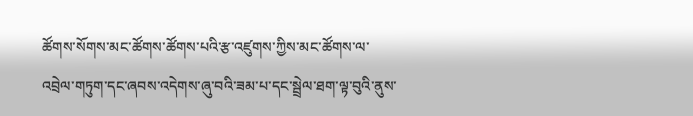ཚོགས་སོགས་མང་ཚོགས་ཚོགས་པའི་རྩ་འཛུགས་ཀྱིས་མང་ཚོགས་ལ་འབྲེལ་གཏུག་དང་ཞབས་འདེགས་ཞུ་བའི་ཟམ་པ་དང་སྦྲེལ་ཐག་ལྟ་བུའི་ནུས་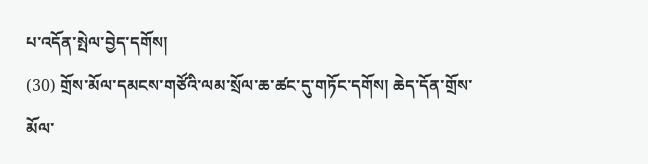པ་འདོན་སྤེལ་བྱེད་དགོས།
(30) གྲོས་མོལ་དམངས་གཙོའི་ལམ་སྲོལ་ཆ་ཚང་དུ་གཏོང་དགོས། ཆེད་དོན་གྲོས་མོལ་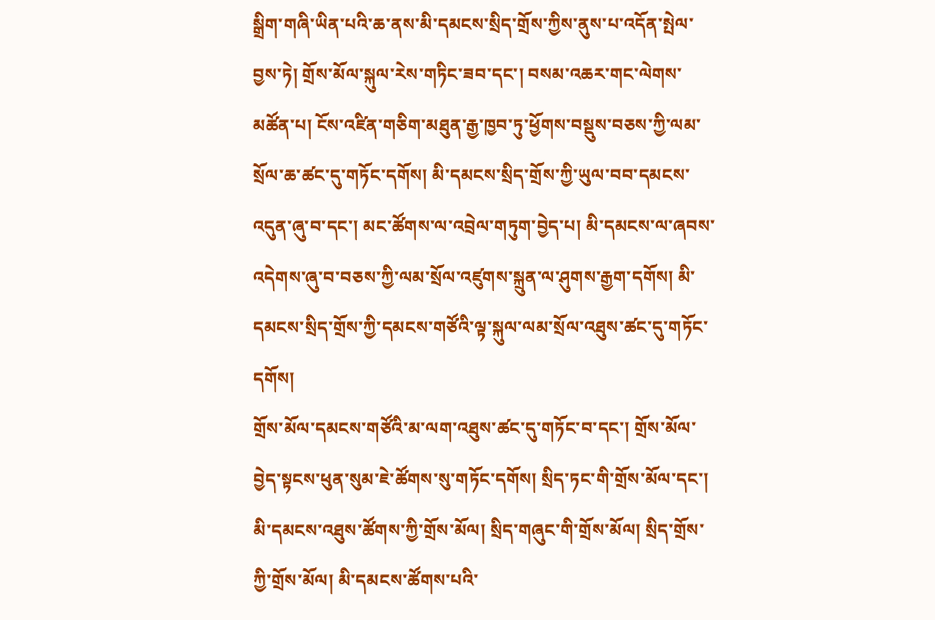སྒྲིག་གཞི་ཡིན་པའི་ཆ་ནས་མི་དམངས་སྲིད་གྲོས་ཀྱིས་ནུས་པ་འདོན་སྤེལ་བྱས་ཏེ། གྲོས་མོལ་སྐུལ་རེས་གཏིང་ཟབ་དང་། བསམ་འཆར་གང་ལེགས་མཚོན་པ། ངོས་འཛིན་གཅིག་མཐུན་རྒྱ་ཁྱབ་ཏུ་ཕྱོགས་བསྡུས་བཅས་ཀྱི་ལམ་སྲོལ་ཆ་ཚང་དུ་གཏོང་དགོས། མི་དམངས་སྲིད་གྲོས་ཀྱི་ཡུལ་བབ་དམངས་འདུན་ཞུ་བ་དང་། མང་ཚོགས་ལ་འབྲེལ་གཏུག་བྱེད་པ། མི་དམངས་ལ་ཞབས་འདེགས་ཞུ་བ་བཅས་ཀྱི་ལམ་སྲོལ་འཛུགས་སྐྲུན་ལ་ཤུགས་རྒྱག་དགོས། མི་དམངས་སྲིད་གྲོས་ཀྱི་དམངས་གཙོའི་ལྟ་སྐུལ་ལམ་སྲོལ་འཐུས་ཚང་དུ་གཏོང་དགོས།
གྲོས་མོལ་དམངས་གཙོའི་མ་ལག་འཐུས་ཚང་དུ་གཏོང་བ་དང་། གྲོས་མོལ་བྱེད་སྟངས་ཕུན་སུམ་ཇེ་ཚོགས་སུ་གཏོང་དགོས། སྲིད་ཏང་གི་གྲོས་མོལ་དང་། མི་དམངས་འཐུས་ཚོགས་ཀྱི་གྲོས་མོལ། སྲིད་གཞུང་གི་གྲོས་མོལ། སྲིད་གྲོས་ཀྱི་གྲོས་མོལ། མི་དམངས་ཚོགས་པའི་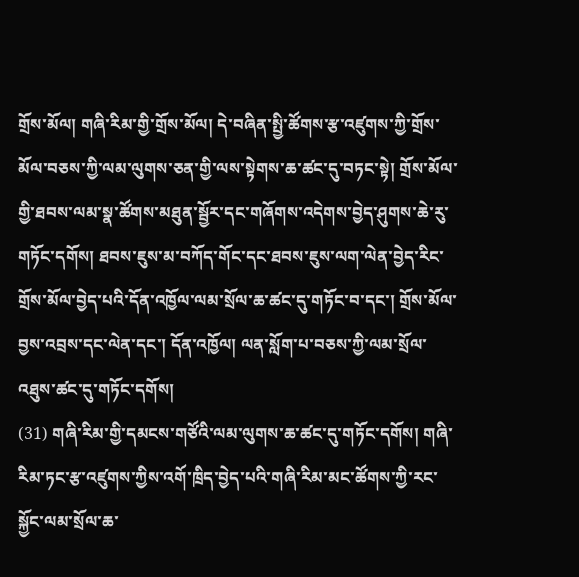གྲོས་མོལ། གཞི་རིམ་གྱི་གྲོས་མོལ། དེ་བཞིན་སྤྱི་ཚོགས་རྩ་འཛུགས་ཀྱི་གྲོས་མོལ་བཅས་ཀྱི་ལམ་ལུགས་ཅན་གྱི་ལས་སྟེགས་ཆ་ཚང་དུ་བཏང་སྟེ། གྲོས་མོལ་གྱི་ཐབས་ལམ་སྣ་ཚོགས་མཐུན་སྦྱོར་དང་གཞོགས་འདེགས་བྱེད་ཤུགས་ཆེ་རུ་གཏོང་དགོས། ཐབས་ཇུས་མ་བཀོད་གོང་དང་ཐབས་ཇུས་ལག་ལེན་བྱེད་རིང་གྲོས་མོལ་བྱེད་པའི་དོན་འཁྱོལ་ལམ་སྲོལ་ཆ་ཚང་དུ་གཏོང་བ་དང་། གྲོས་མོལ་བྱས་འབྲས་དང་ལེན་དང་། དོན་འཁྱོལ། ལན་སློག་པ་བཅས་ཀྱི་ལམ་སྲོལ་འཐུས་ཚང་དུ་གཏོང་དགོས།
(31) གཞི་རིམ་གྱི་དམངས་གཙོའི་ལམ་ལུགས་ཆ་ཚང་དུ་གཏོང་དགོས། གཞི་རིམ་ཏང་རྩ་འཛུགས་ཀྱིས་འགོ་ཁྲིད་བྱེད་པའི་གཞི་རིམ་མང་ཚོགས་ཀྱི་རང་སྐྱོང་ལམ་སྲོལ་ཆ་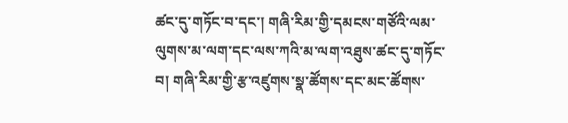ཚང་དུ་གཏོང་བ་དང་། གཞི་རིམ་གྱི་དམངས་གཙོའི་ལམ་ལུགས་མ་ལག་དང་ལས་ཀའི་མ་ལག་འཐུས་ཚང་དུ་གཏོང་བ། གཞི་རིམ་གྱི་རྩ་འཛུགས་སྣ་ཚོགས་དང་མང་ཚོགས་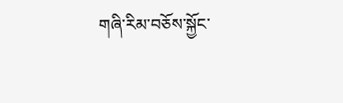གཞི་རིམ་བཅོས་སྐྱོང་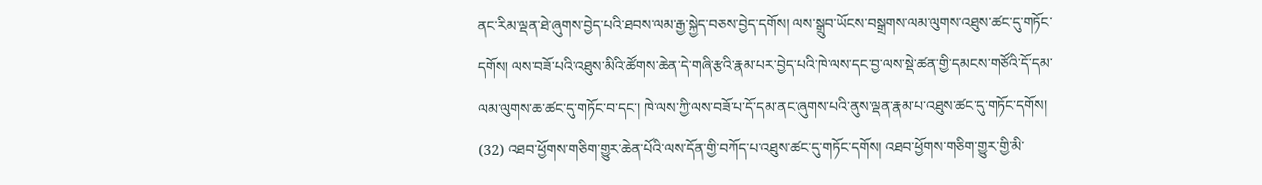ནང་རིམ་ལྡན་ཐེ་ཞུགས་བྱེད་པའི་ཐབས་ལམ་རྒྱ་སྐྱེད་བཅས་བྱེད་དགོས། ལས་སྒྲུབ་ཡོངས་བསྒྲགས་ལམ་ལུགས་འཐུས་ཚང་དུ་གཏོང་དགོས། ལས་བཟོ་པའི་འཐུས་མིའི་ཚོགས་ཆེན་དེ་གཞི་རྩའི་རྣམ་པར་བྱེད་པའི་ཁེ་ལས་དང་བྱ་ལས་སྡེ་ཚན་གྱི་དམངས་གཙོའི་དོ་དམ་ལམ་ལུགས་ཆ་ཚང་དུ་གཏོང་བ་དང་། ཁེ་ལས་ཀྱི་ལས་བཟོ་པ་དོ་དམ་ནང་ཞུགས་པའི་ནུས་ལྡན་རྣམ་པ་འཐུས་ཚང་དུ་གཏོང་དགོས།
(32) འཐབ་ཕྱོགས་གཅིག་གྱུར་ཆེན་པོའི་ལས་དོན་གྱི་བཀོད་པ་འཐུས་ཚང་དུ་གཏོང་དགོས། འཐབ་ཕྱོགས་གཅིག་གྱུར་གྱི་མི་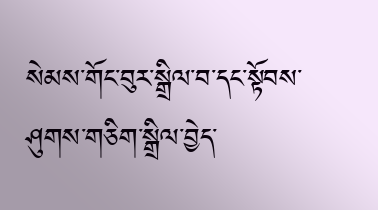སེམས་གོང་བུར་སྒྲིལ་བ་དང་སྟོབས་ཤུགས་གཅིག་སྒྲིལ་བྱེད་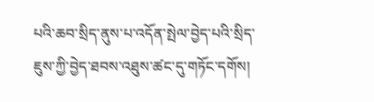པའི་ཆབ་སྲིད་ནུས་པ་འདོན་སྤེལ་བྱེད་པའི་སྲིད་ཇུས་ཀྱི་བྱེད་ཐབས་འཐུས་ཚང་དུ་གཏོང་དགོས།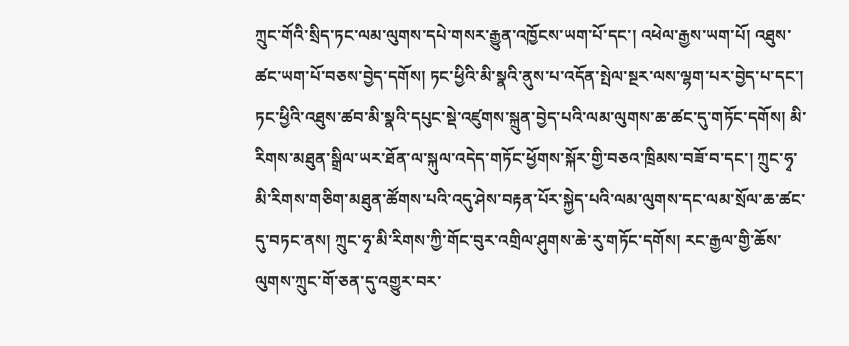ཀྲུང་གོའི་སྲིད་ཏང་ལམ་ལུགས་དཔེ་གསར་རྒྱུན་འཁྱོངས་ཡག་པོ་དང་། འཕེལ་རྒྱས་ཡག་པོ། འཐུས་ཚང་ཡག་པོ་བཅས་བྱེད་དགོས། ཏང་ཕྱིའི་མི་སྣའི་ནུས་པ་འདོན་སྤེལ་སྔར་ལས་ལྷག་པར་བྱེད་པ་དང་། ཏང་ཕྱིའི་འཐུས་ཚབ་མི་སྣའི་དཔུང་སྡེ་འཛུགས་སྐྲུན་བྱེད་པའི་ལམ་ལུགས་ཆ་ཚང་དུ་གཏོང་དགོས། མི་རིགས་མཐུན་སྒྲིལ་ཡར་ཐོན་ལ་སྐུལ་འདེད་གཏོང་ཕྱོགས་སྐོར་གྱི་བཅའ་ཁྲིམས་བཟོ་བ་དང་། ཀྲུང་ཧྭ་མི་རིགས་གཅིག་མཐུན་ཚོགས་པའི་འདུ་ཤེས་བརྟན་པོར་སྐྱེད་པའི་ལམ་ལུགས་དང་ལམ་སྲོལ་ཆ་ཚང་དུ་བཏང་ནས། ཀྲུང་ཧྭ་མི་རིགས་ཀྱི་གོང་བུར་འགྲིལ་ཤུགས་ཆེ་རུ་གཏོང་དགོས། རང་རྒྱལ་གྱི་ཆོས་ལུགས་ཀྲུང་གོ་ཅན་དུ་འགྱུར་བར་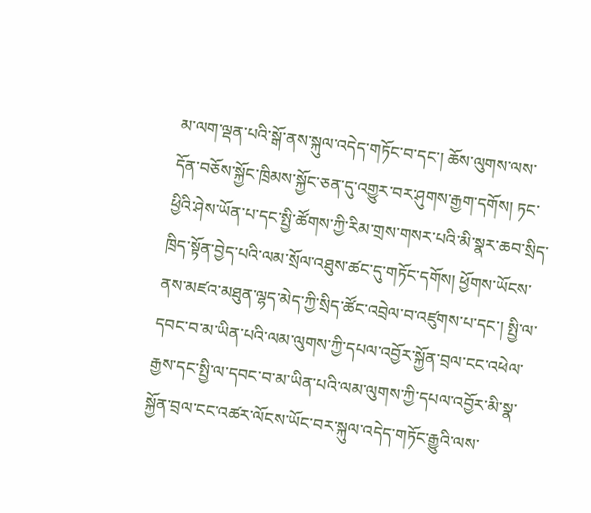མ་ལག་ལྡན་པའི་སྒོ་ནས་སྐུལ་འདེད་གཏོང་བ་དང་། ཆོས་ལུགས་ལས་དོན་བཅོས་སྐྱོང་ཁྲིམས་སྐྱོང་ཅན་དུ་འགྱུར་བར་ཤུགས་རྒྱག་དགོས། ཏང་ཕྱིའི་ཤེས་ཡོན་པ་དང་སྤྱི་ཚོགས་ཀྱི་རིམ་གྲས་གསར་པའི་མི་སྣར་ཆབ་སྲིད་ཁྲིད་སྟོན་བྱེད་པའི་ལམ་སྲོལ་འཐུས་ཚང་དུ་གཏོང་དགོས། ཕྱོགས་ཡོངས་ནས་མཛའ་མཐུན་ལྷད་མེད་ཀྱི་སྲིད་ཚོང་འབྲེལ་བ་འཛུགས་པ་དང་། སྤྱི་ལ་དབང་བ་མ་ཡིན་པའི་ལམ་ལུགས་ཀྱི་དཔལ་འབྱོར་སྐྱོན་བྲལ་ངང་འཕེལ་རྒྱས་དང་སྤྱི་ལ་དབང་བ་མ་ཡིན་པའི་ལམ་ལུགས་ཀྱི་དཔལ་འབྱོར་མི་སྣ་སྐྱོན་བྲལ་ངང་འཚར་ལོངས་ཡོང་བར་སྐུལ་འདེད་གཏོང་རྒྱུའི་ལས་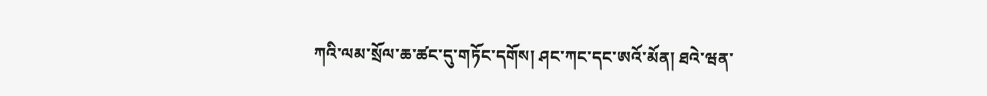ཀའི་ལམ་སྲོལ་ཆ་ཚང་དུ་གཏོང་དགོས། ཤང་ཀང་དང་ཨའོ་མོན། ཐའེ་ཝན་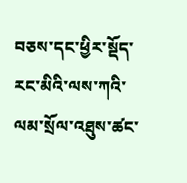བཅས་དང་ཕྱིར་སྡོད་རང་མིའི་ལས་ཀའི་ལམ་སྲོལ་འཐུས་ཚང་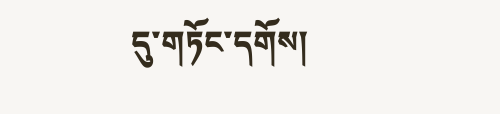དུ་གཏོང་དགོས།